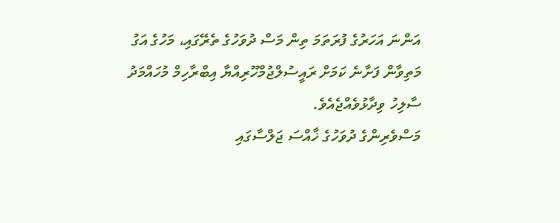އަންނަ އަހަރުގެ ފުރަތަމަ ތިން މަސް ދުވަހުގެ ތެރޭގައި، މަހުގެ އަގު މަތިވާން ފަށާނެ ކަމަށް ރައީސުލްޖުމްހޫރިއްޔާ އިބްރާހިމް މުހައްމަދު ސާލިހު ވިދާޅުވެއްޖެއެވެ.
މަސްވެރިންގެ ދުވަހުގެ ޚާއްސަ ޖަލްސާގައި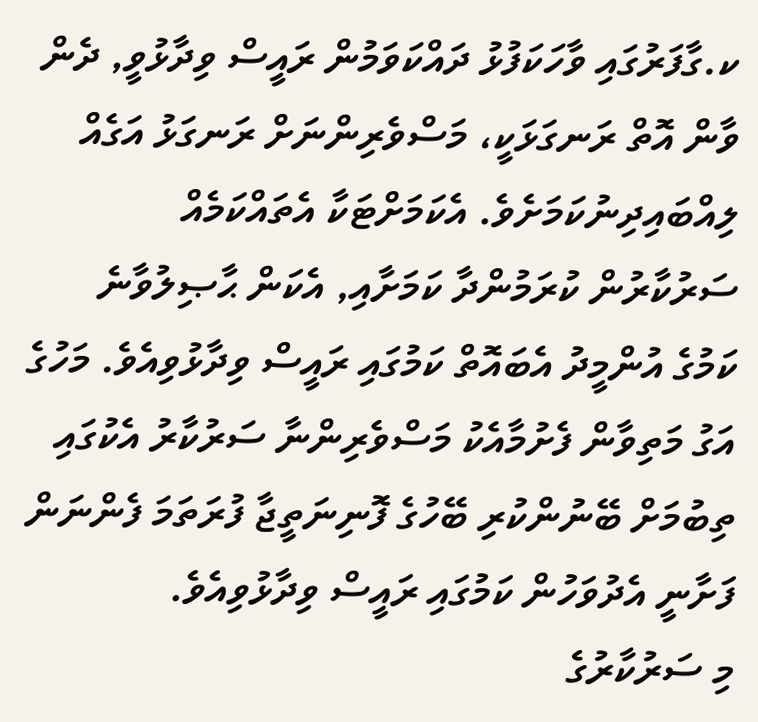ކ.ގާފަރުގައި ވާހަކަފުޅު ދައްކަވަމުން ރައީސް ވިދާޅުވީ, ދެން ވާން އޮތް ރަނގަޅަކީ، މަސްވެރިންނަށް ރަނގަޅު އަގެއް ލިއްބައިދިނުކަމަށެވެ. އެކަމަށްޓަކާ އެތައްކަމެއް ސަރުކާރުން ކުރަމުންދާ ކަމަށާއި, އެކަން ޙާޞިލުވާނެ ކަމުގެ އުންމީދު އެބައޮތް ކަމުގައި ރައީސް ވިދާޅުވިއެވެ. މަހުގެ އަގު މަތިވާން ފެށުމާއެކު މަސްވެރިންނާ ސަރުކާރު އެކުގައި ތިބުމަށް ބޭނުންކުރި ބޭހުގެ ފޮނިނަތީޖާ ފުރަތަމަ ފެންނަން ފަށާނީ އެދުވަހުން ކަމުގައި ރައީސް ވިދާޅުވިއެވެ.
މި ސަރުކާރުގެ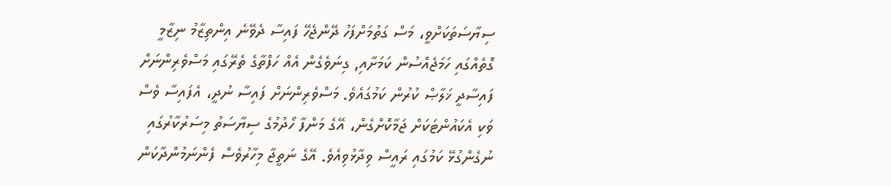ސިޔާސަތަކަށްވީ، މަސް ގަތުމަށްފަހު ދޭންޖެހޭ ފައިސާ ދެވޭނެ އިންތިޒާމު ނިޒާމީ ގޮތެއްގައި ހަމަޖެއްސުން ކަމަށާއި, ގިނަވެގެން އެއް ހަފްތާގެ ތެރޭގައި މަސްވެރިންނަށް ފައިސާދީ ޚަލާޞް ކުރުން ކަމުގައެވެ. މަސްވެރިންނަށް ފައިސާ ނުދީ، އެފައިސާ ވެސް ވަކި އެކައުންޓަކަށް ޖަމާކޮށްގެން، އޭގެ މަންފާ ހޯދުމުގެ ސިޔާސަތު މިސަރުކާރުގައި ނުގެންގުޅޭ ކަމުގައި ރައީސް ވިދާޅުވިއެވެ. އޭގެ ނަތީޖާ މިހާރުވެސް ފެންނަމުންދާކަން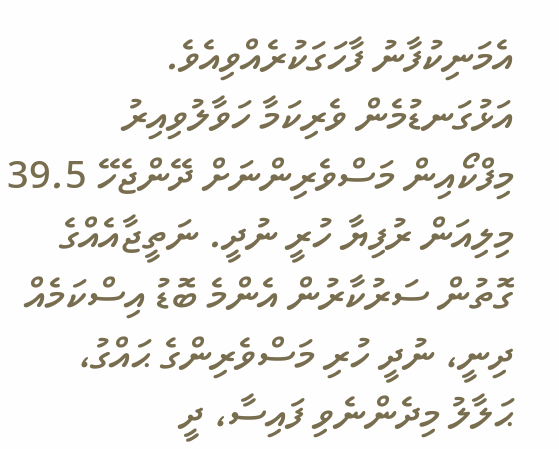އެމަނިކުފާނު ފާހަގަކުރެއްވިއެވެ.
އަޅުގަނޑުމެން ވެރިކަމާ ހަވާލުވިއިރު މިފްކޯއިން މަސްވެރިންނަށް ދޭންޖެހޭ 39.5 މިލިއަން ރުފިޔާ ހުރީ ނުދީ. ނަތީޖާއެއްގެ ގޮތުން ސަރުކާރުން އެންމެ ބޮޑު އިސްކަމެއް ދިނީ، ނުދީ ހުރި މަސްވެރިންގެ ޙައްގު، ޙަލާލު މިދެންނެވި ފައިސާ، ދީ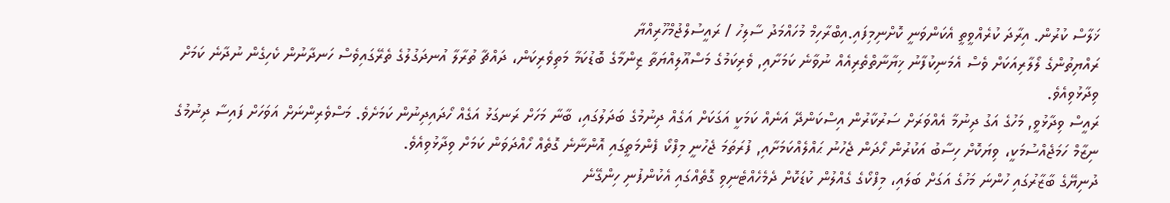ޚަލާސް ކުރުން. އިރާދަ ކުރެއްވީތީ އެކަންވަނީ ކޮށްނިމިފައި.އިބްރާހިމް މުހައްމަދު ސާލިހު / ރައީސުލްޖުމްހޫރިއްޔާ
ރައްޔިތުންގެ ލޯލާރިއަކަށް ވެސް އެމަނިކުފާނު ޚިޔާނާތްތެރިއެއް ނުވާނެ ކަމަށާއި, ވެރިކަމުގެ މަސްއޫލިއްޔަތާ ޒިންމާގެ ބޮޑުކަމާ މަތިވެރިކަން، ދައްޗާ ތުރާލާ އުނދަގުލުގެ ތެރޭގައިވެސް ހަނދާނުން ކެހިގެން ނުދާނެ ކަމަށް ވިދާޅުވިއެވެ.
ރައީސް ވިދާޅުވީ, މަހުގެ އަގު ދިނުމާ އެއްވަރަށް ސަރުކާރުން އިސްކަންދޭ އަނެއް ކަމަކީ އަގަކަށް އަގެއް ދިނުމުގެ ބަދަލުގައި، ބާނާ މަހަށް ރަނގަޅު އަގެއް ހޯދައިދިނުން ކަމަށެވެ. މަސްވެރިންނަށް އަވަހަށް ފައިސާ ދިނުމުގެ ނިޒާމް ހަމަޖެއްސުމަކީ، ވިޔަކޮށް ހިސާބު އަކުރުން ހޯދަން ޖެހުނު ޙައްލެއްކަމަށާއި, ފުރަތަމަ ޖެހުނީ މިފްކޯ ފެންމަތީގައި އޮންނާނެ ގޮތެއް ހޯއްދަވަން ކަމަށް ވިދާޅުވިއެވެ.
ދުނިޔޭގެ ބާޒާރުގައި ހުންނަ މަހުގެ އަގަށް ބަލައި، މިފްކޯގެ ގެއްލުން ކުޑަކޮށް ދެމެހެއްޓެނިވި ގޮތެއްގައި އެކުންފުނި ހިންގޭނެ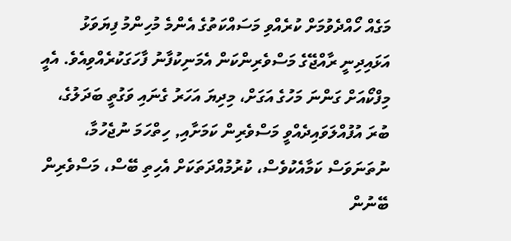މަގެއް ހޯއްދެވުމަށް ކުރެއްވި މަސައްކަތުގެ އެންމެ މުހިންމު ފިޔަވަޅު އަޅައިދިނީ ރާއްޖޭގެ މަސްވެރިންކަން އެމަނިކުފާނު ފާހަގަކުރެއްވިއެވެ. އެއީ މިފްކޯއަށް ގަންނަ މަހުގެ އަގަށް، މިދިޔަ އަހަރު ގެނައި ވަގުތީ ބަދަލުގެ، ބުރަ އުފުއްލަވައިދެއްވީ މަސްވެރިން ކަމަށާއި, ހިތްހަމަ ނުޖެހުމާ، ނުތަނަވަސް ކަމާއެކުވެސް، ކުރުމުއްދަތަކަށް އެހިތި ބޭސް، މަސްވެރިން ބޭނުން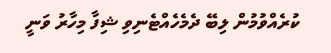ކުރެއްވުމުން ލިބޭ ދެމެހެއްޓެނިވި ޝިފާ މިހާރު ވަނީ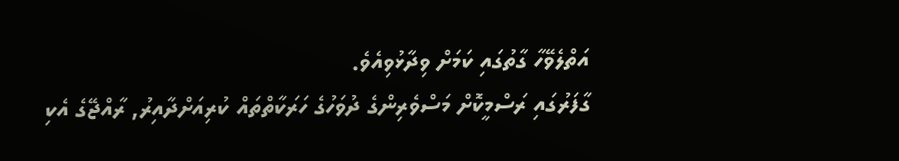އަތްލެވޭހާ ގާތުގައި ކަމަށް ވިދާޅުވިއެވެ.
ގާފަރުގައި ރަސްމީކޮށް މަސްވެރިންގެ ދުވަހުގެ ހަރަކާތްތައް ކުރިއަށްދާއިރު, ރާއްޖޭގެ އެކި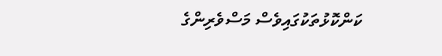ކަންކޮޅުތަކުގައިވެސް މަސްވެރިންގެ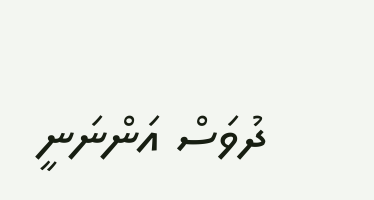ދުވަސް އަންނަނީ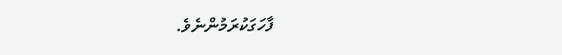ފާހަގަކުރަމުންނެވެ.